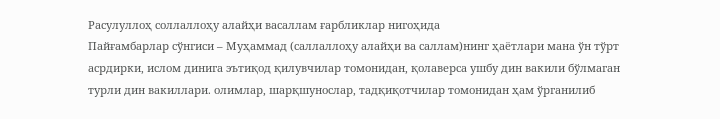Расулуллоҳ соллаллоҳу алайҳи васаллам ғарбликлар нигоҳида
Пайғамбарлар сўнгиси – Муҳаммад (саллаллоҳу алайҳи ва саллам)нинг ҳаётлари мана ўн тўрт асрдирки, ислом динига эътиқод қилувчилар томонидан, қолаверса ушбу дин вакили бўлмаган турли дин вакиллари. олимлар, шарқшунослар, тадқиқотчилар томонидан ҳам ўрганилиб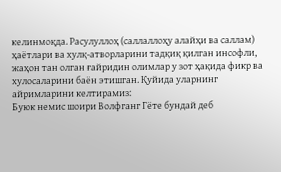келинмоқда. Расулуллоҳ (саллаллоҳу алайҳи ва саллам) ҳаётлари ва хулқ-атворларини тадқиқ қилган инсофли, жаҳон тан олган ғайридин олимлар у зот ҳақида фикр ва хулосаларини баён этишган. Қуйида уларнинг айримларини келтирамиз:
Буюк немис шоири Волфганг Гёте бундай деб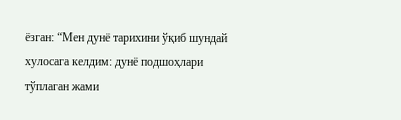ёзган: “Мен дунё тарихини ўқиб шундай хулосага келдим: дунё подшоҳлари тўплаган жами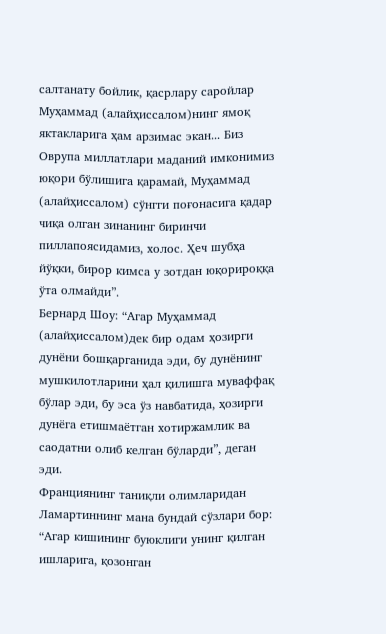салтанату бойлик, қасрлару саройлар Муҳаммад (алайҳиссалом)нинг ямоқ яктакларига ҳам арзимас экан... Биз Оврупа миллатлари маданий имконимиз юқори бўлишига қарамай, Муҳаммад (алайҳиссалом) сўнгги поғонасига қадар чиқа олган зинанинг биринчи пиллапоясидамиз, холос. Ҳеч шубҳа йўқки, бирор кимса у зотдан юқорироққа ўта олмайди”.
Бернард Шоу: “Агар Муҳаммад (алайҳиссалом)дек бир одам ҳозирги дунёни бошқарганида эди, бу дунёнинг мушкилотларини ҳал қилишга муваффақ бўлар эди, бу эса ўз навбатида, ҳозирги дунёга етишмаётган хотиржамлик ва саодатни олиб келган бўларди”, деган эди.
Франциянинг таниқли олимларидан Ламартиннинг мана бундай сўзлари бор: “Агар кишининг буюклиги унинг қилган ишларига, қозонган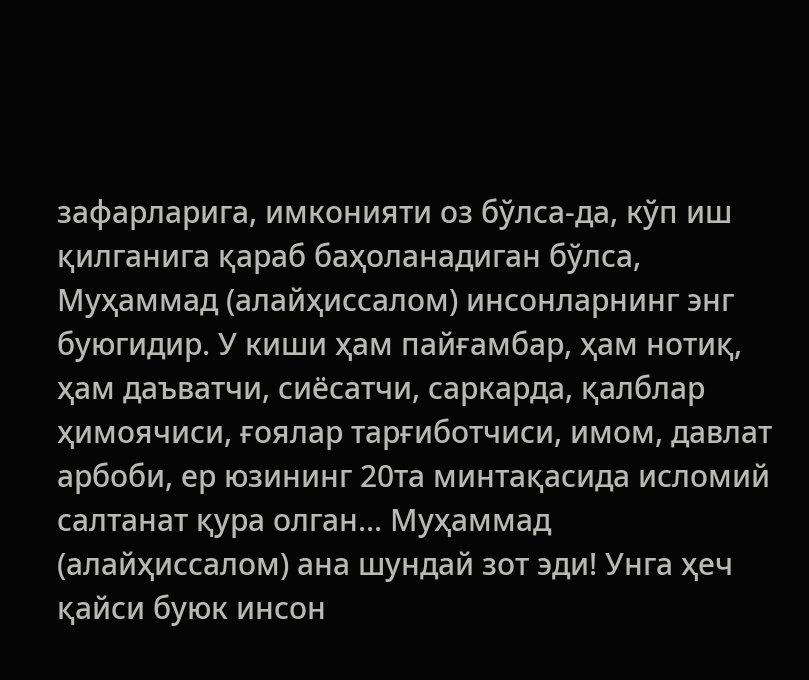зафарларига, имконияти оз бўлса-да, кўп иш қилганига қараб баҳоланадиган бўлса, Муҳаммад (алайҳиссалом) инсонларнинг энг буюгидир. У киши ҳам пайғамбар, ҳам нотиқ, ҳам даъватчи, сиёсатчи, саркарда, қалблар ҳимоячиси, ғоялар тарғиботчиси, имом, давлат арбоби, ер юзининг 20та минтақасида исломий салтанат қура олган... Муҳаммад (алайҳиссалом) ана шундай зот эди! Унга ҳеч қайси буюк инсон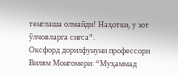тенглаша олмайди! Наҳотки, у зот ўлчовларга сиғса”.
Оксфорд дорилфунуни профессори Вилям Монгомери: “Муҳаммад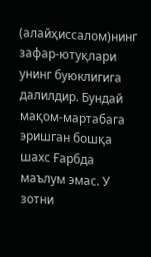(алайҳиссалом)нинг зафар-ютуқлари унинг буюклигига далилдир. Бундай мақом-мартабага эришган бошқа шахс Ғарбда маълум эмас. У зотни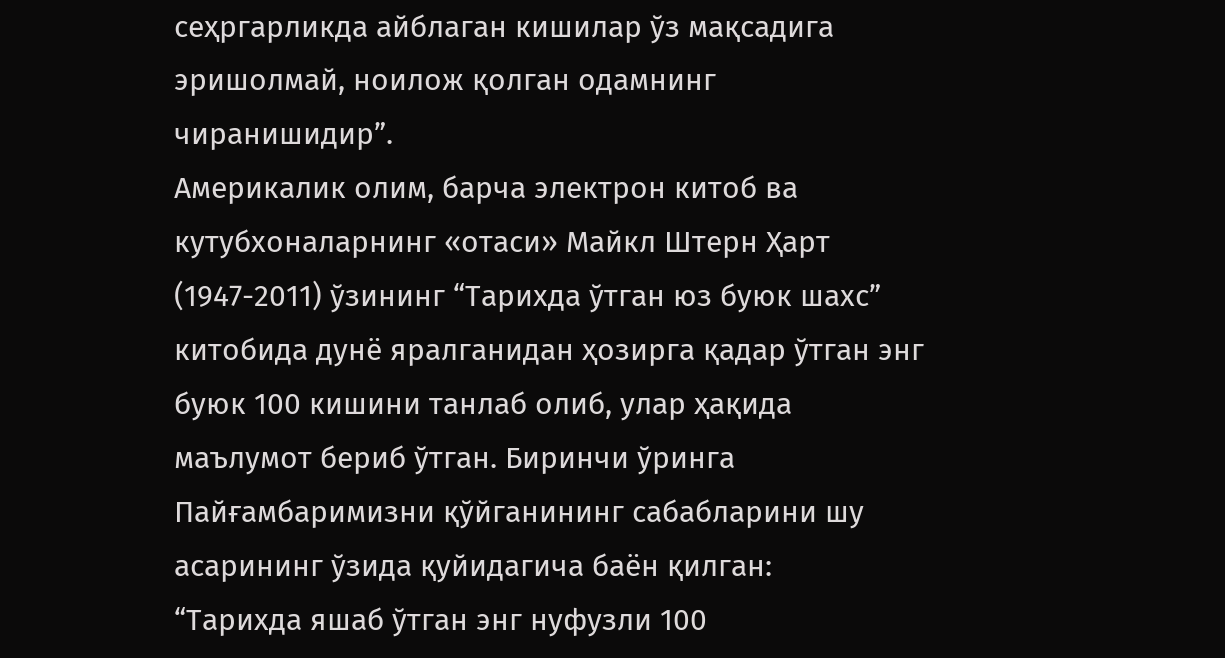сеҳргарликда айблаган кишилар ўз мақсадига эришолмай, ноилож қолган одамнинг чиранишидир”.
Америкалик олим, барча электрон китоб ва кутубхоналарнинг «отаси» Майкл Штерн Ҳарт (1947-2011) ўзининг “Тарихда ўтган юз буюк шахс” китобида дунё яралганидан ҳозирга қадар ўтган энг буюк 100 кишини танлаб олиб, улар ҳақида маълумот бериб ўтган. Биринчи ўринга Пайғамбаримизни қўйганининг сабабларини шу асарининг ўзида қуйидагича баён қилган:
“Тарихда яшаб ўтган энг нуфузли 100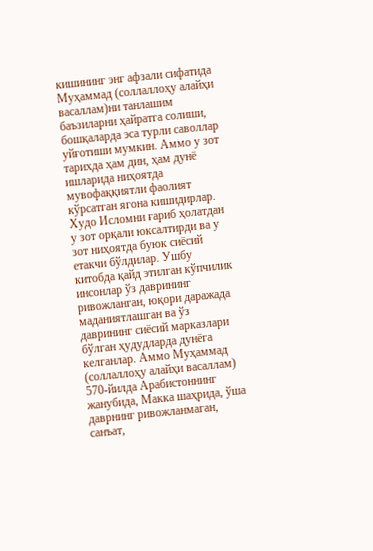кишининг энг афзали сифатида Муҳаммад (соллаллоҳу алайҳи васаллам)ни танлашим баъзиларни ҳайратга солиши, бошқаларда эса турли саволлар уйғотиши мумкин. Аммо у зот тарихда ҳам дин, ҳам дунё ишларида ниҳоятда мувофаққиятли фаолият кўрсатган ягона кишидирлар. Худо Исломни ғариб ҳолатдан у зот орқали юксалтирди ва у зот ниҳоятда буюк сиёсий етакчи бўлдилар. Ушбу китобда қайд этилган кўпчилик инсонлар ўз даврининг ривожланган, юқори даражада маданиятлашган ва ўз даврининг сиёсий марказлари бўлган ҳудудларда дунёга келганлар. Аммо Муҳаммад (соллаллоҳу алайҳи васаллам) 570-йилда Арабистоннинг жанубида, Макка шаҳрида, ўша даврнинг ривожланмаган, санъат,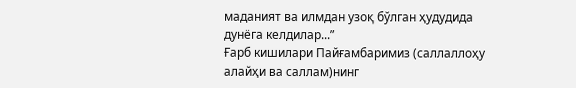маданият ва илмдан узоқ бўлган ҳудудида дунёга келдилар...”
Ғарб кишилари Пайғамбаримиз (саллаллоҳу алайҳи ва саллам)нинг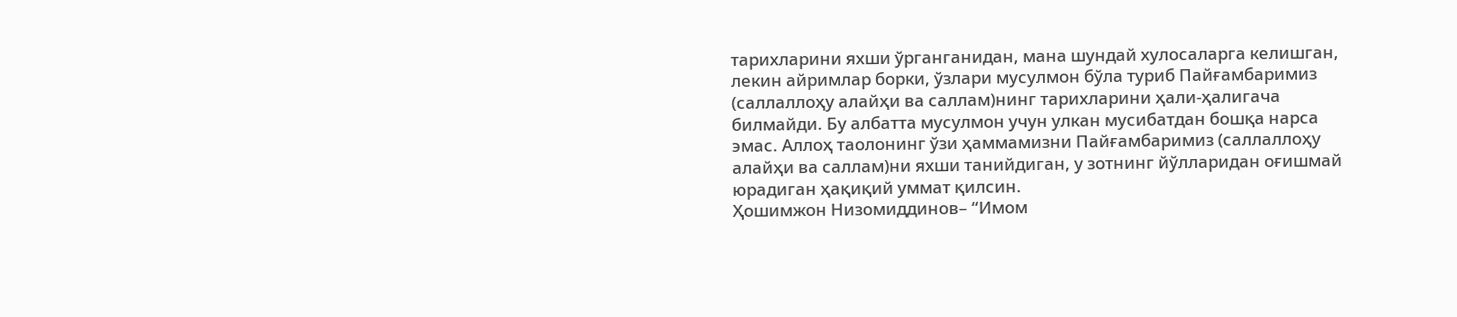тарихларини яхши ўрганганидан, мана шундай хулосаларга келишган, лекин айримлар борки, ўзлари мусулмон бўла туриб Пайғамбаримиз (саллаллоҳу алайҳи ва саллам)нинг тарихларини ҳали-ҳалигача билмайди. Бу албатта мусулмон учун улкан мусибатдан бошқа нарса эмас. Аллоҳ таолонинг ўзи ҳаммамизни Пайғамбаримиз (саллаллоҳу алайҳи ва саллам)ни яхши танийдиган, у зотнинг йўлларидан оғишмай юрадиган ҳақиқий уммат қилсин.
Ҳошимжон Низомиддинов– “Имом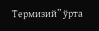Термизий” ўрта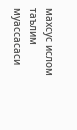махсус ислом таълим муассасаси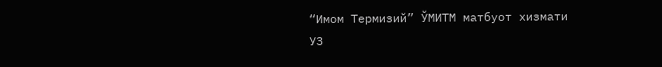“Имом Термизий” ЎМИТМ матбуот хизмати
УЗ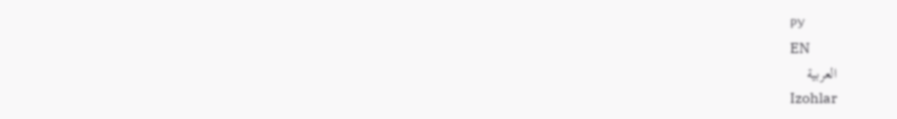РУ
EN
العربية
Izohlar